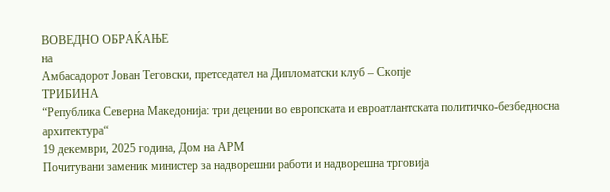ВОВЕДНО ОБРАЌАЊЕ
на
Амбасадорот Јован Теговски, претседател на Дипломатски клуб – Скопје
ТРИБИНА
“Република Северна Македонија: три децении во европската и евроатлантската политичко-безбедносна архитектура“
19 декември, 2025 година, Дом на АРМ
Почитувани заменик министер за надворешни работи и надворешна трговија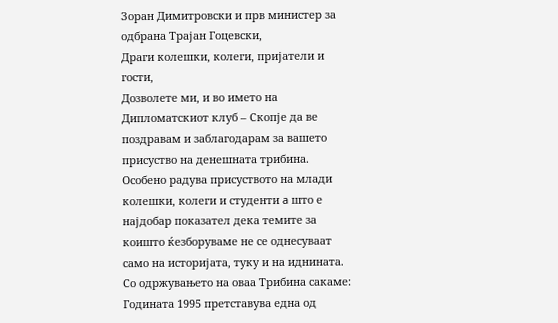Зоран Димитровски и прв министер за одбрана Трајан Гоцевски,
Драги колешки, колеги, пријатели и гости,
Дозволете ми, и во името на Дипломатскиот клуб – Скопје да ве поздравам и заблагодарам за вашето присуство на денешната трибина. Особено радува присуството на млади колешки, колеги и студенти a што е најдобар показател дека темите за коишто ќезборуваме не се однесуваат само на историјата, туку и на иднината.
Со одржувањето на оваа Трибина сакаме:
Годината 1995 претставува една од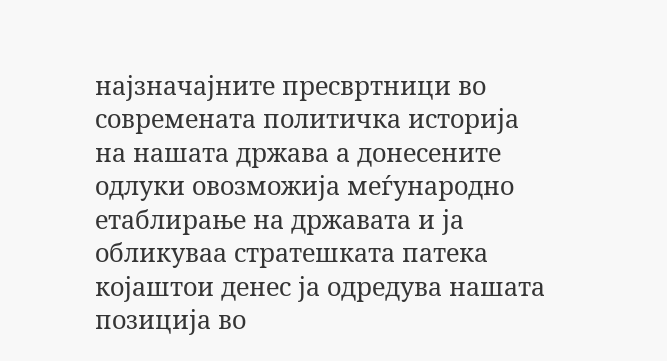најзначајните пресвртници во современата политичка историја на нашата држава а донесените одлуки овозможија меѓународно етаблирање на државата и ја обликуваа стратешката патека којаштои денес ја одредува нашата позиција во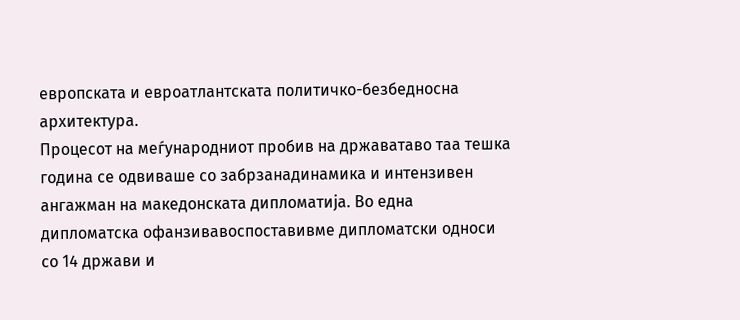европската и евроатлантската политичко-безбедносна архитектура.
Процесот на меѓународниот пробив на државатаво таа тешка година се одвиваше со забрзанадинамика и интензивен ангажман на македонската дипломатија. Во една дипломатска офанзивавоспоставивме дипломатски односи со 14 држави и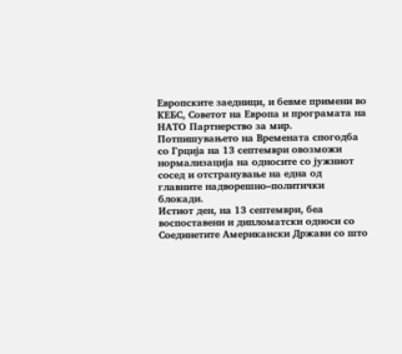Европските заедници, и бевме примени во КЕБС, Советот на Европа и програмата на НАТО Партнерство за мир.
Потпишувањето на Времената спогодба со Грција на 13 септември овозможи нормализација на односите со јужниот сосед и отстранување на една од главните надворешно–политички блокади.
Истиот ден, на 13 септември, беа воспоставени и дипломатски односи со Соединетите Американски Држави со што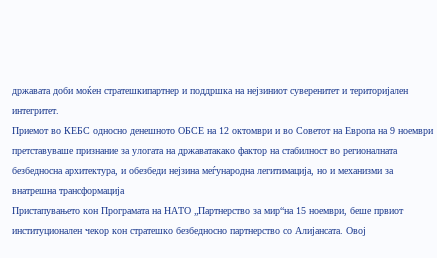државата доби моќен стратешкипартнер и поддршка на нејзиниот суверенитет и територијален интегритет.
Приемот во КЕБС односно денешното ОБСЕ на 12 октомври и во Советот на Европа на 9 ноември претставуваше признание за улогата на државатакако фактор на стабилност во регионалната безбедносна архитектура, и обезбеди нејзина меѓународна легитимација, но и механизми за внатрешна трансформација
Пристапувањето кон Програмата на НАТО „Партнерство за мир“на 15 ноември, беше првиот институционален чекор кон стратешко безбедносно партнерство со Алијансата. Овој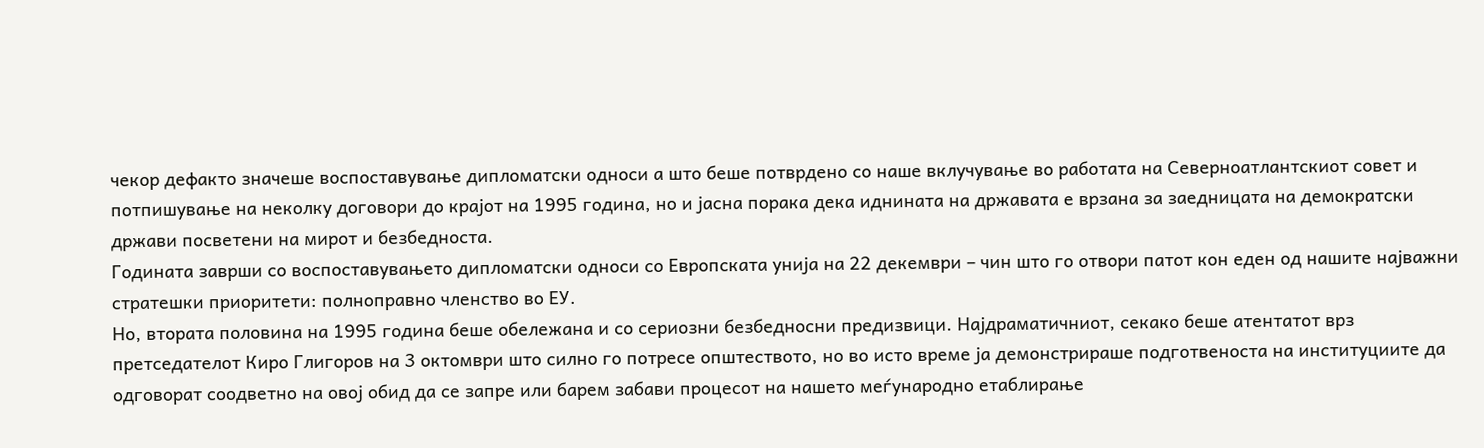чекор дефакто значеше воспоставување дипломатски односи а што беше потврдено со наше вклучување во работата на Северноатлантскиот совет и потпишување на неколку договори до крајот на 1995 година, но и јасна порака дека иднината на државата е врзана за заедницата на демократски држави посветени на мирот и безбедноста.
Годината заврши со воспоставувањето дипломатски односи со Европската унија на 22 декември – чин што го отвори патот кон еден од нашите најважни стратешки приоритети: полноправно членство во ЕУ.
Но, втората половина на 1995 година беше обележана и со сериозни безбедносни предизвици. Најдраматичниот, секако беше атентатот врз претседателот Киро Глигоров на 3 октомври што силно го потресе општеството, но во исто време ја демонстрираше подготвеноста на институциите да одговорат соодветно на овој обид да се запре или барем забави процесот на нашето меѓународно етаблирање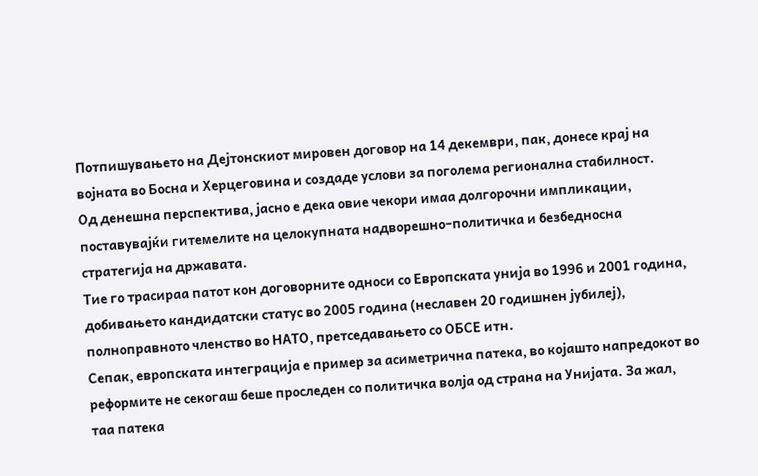Потпишувањето на Дејтонскиот мировен договор на 14 декември, пак, донесе крај на војната во Босна и Херцеговина и создаде услови за поголема регионална стабилност.
Од денешна перспектива, јасно е дека овие чекори имаа долгорочни импликации, поставувајќи гитемелите на целокупната надворешно–политичка и безбедносна стратегија на државата.
Тие го трасираа патот кон договорните односи со Европската унија во 1996 и 2001 година, добивањето кандидатски статус во 2005 година (неславен 20 годишнен јубилеј), полноправното членство во НАТО, претседавањето со ОБСЕ итн.
Сепак, европската интеграција е пример за асиметрична патека, во којашто напредокот во реформите не секогаш беше проследен со политичка волја од страна на Унијата. За жал, таа патека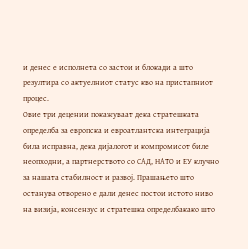и денес е исполнета со застои и блокади а што резултира со актуелниот статус кво на пристапниот процес.
Овие три децении покажуваат дека стратешката определба за европска и евроатлантска интеграција била исправна, дека дијалогот и компромисот биле неопходни, а партнерството со САД, НАТО и ЕУ клучно за нашата стабилност и развој. Прашањето што останува отворено е дали денес постои истото ниво на визија, консензус и стратешка определбакако што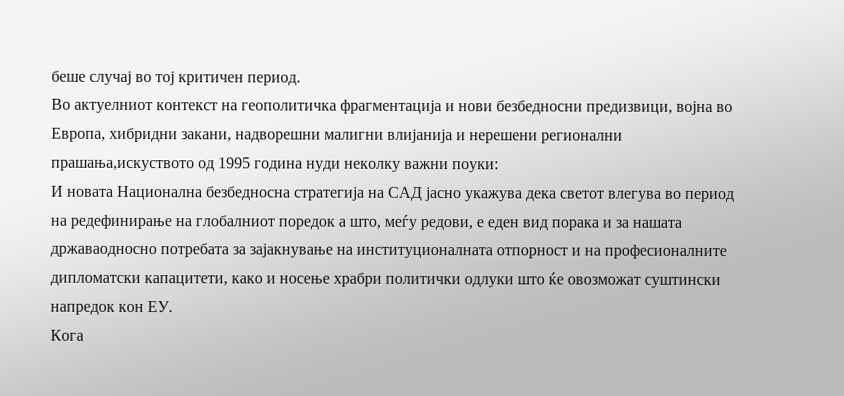беше случај во тој критичен период.
Во актуелниот контекст на геополитичка фрагментација и нови безбедносни предизвици, војна во Европа, хибридни закани, надворешни малигни влијанија и нерешени регионални прашања,искуството од 1995 година нуди неколку важни поуки:
И новата Национална безбедносна стратегија на САД јасно укажува дека светот влегува во период на редефинирање на глобалниот поредок а што, меѓу редови, е еден вид порака и за нашата државаодносно потребата за зајакнување на институционалната отпорност и на професионалните дипломатски капацитети, како и носење храбри политички одлуки што ќе овозможат суштински напредок кон ЕУ.
Кога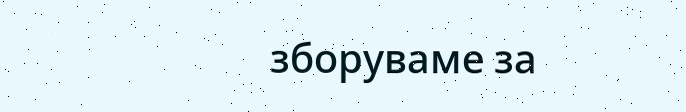зборуваме за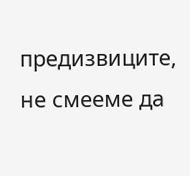предизвиците, не смееме да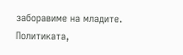заборавиме на младите. Политиката,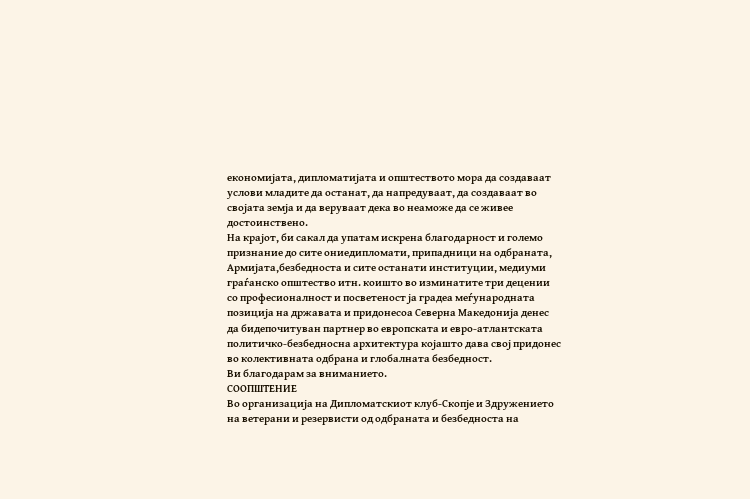економијата, дипломатијата и општеството мора да создаваат услови младите да останат, да напредуваат, да создаваат во својата земја и да веруваат дека во неаможе да се живее достоинствено.
На крајот, би сакал да упатам искрена благодарност и големо признание до сите ониедипломати, припадници на одбраната, Армијата,безбедноста и сите останати институции, медиуми граѓанско општество итн. коишто во изминатите три децении со професионалност и посветеност ја градеа меѓународната позиција на државата и придонесоа Северна Македонија денес да бидепочитуван партнер во европската и евро-атлантската политичко-безбедносна архитектура којашто дава свој придонес во колективната одбрана и глобалната безбедност.
Ви благодарам за вниманието.
СООПШТЕНИЕ
Во организација на Дипломатскиот клуб-Скопје и Здружението на ветерани и резервисти од одбраната и безбедноста на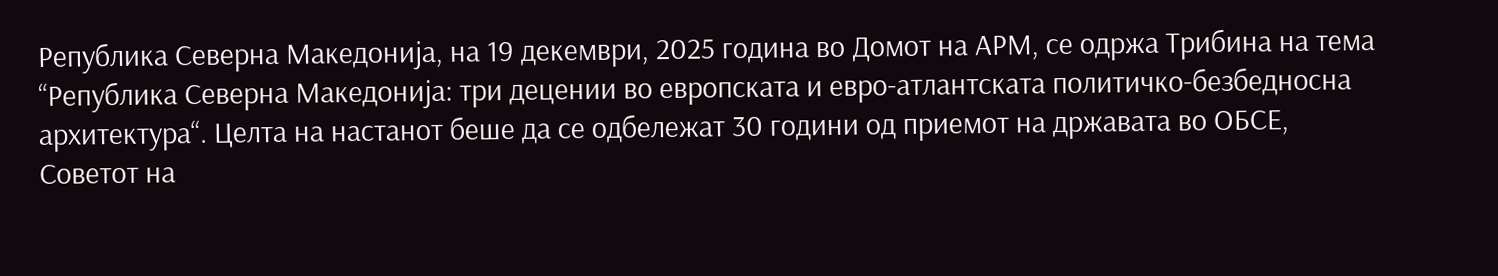Република Северна Македонија, на 19 декември, 2025 година во Домот на АРМ, се одржа Трибина на тема “Република Северна Македонија: три децении во европската и евро-атлантската политичко-безбедносна архитектура“. Целта на настанот беше да се одбележат 30 години од приемот на државата во ОБСЕ, Советот на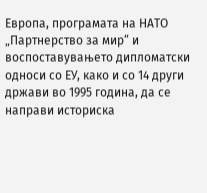Европа, програмата на НАТО „Партнерство за мир“ и воспоставувањето дипломатски односи со ЕУ, како и со 14 други држави во 1995 година, да се направи историска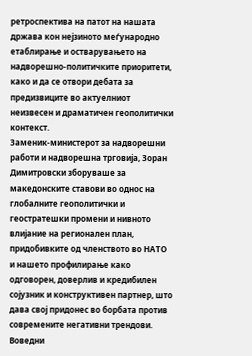ретроспектива на патот на нашата држава кон нејзиното меѓународно етаблирање и остварувањето на надворешно-политичките приоритети, како и да се отвори дебата за предизвиците во актуелниот неизвесен и драматичен геополитички контекст.
Заменик-министерот за надворешни работи и надворешна трговија, Зоран Димитровски зборуваше за македонските ставови во однос на глобалните геополитички и геостратешки промени и нивното влијание на регионален план, придобивките од членството во НАТО и нашето профилирање како одговорен, доверлив и кредибилен сојузник и конструктивен партнер, што дава свој придонес во борбата против современите негативни трендови.
Воведни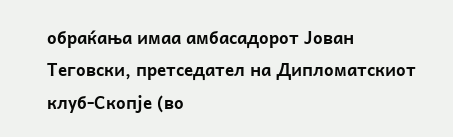обраќања имаа амбасадорот Јован Теговски, претседател на Дипломатскиот клуб-Скопје (во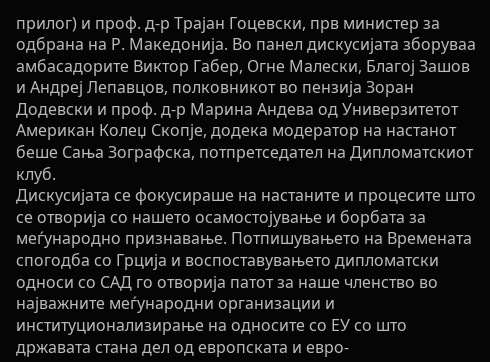прилог) и проф. д-р Трајан Гоцевски, прв министер за одбрана на Р. Македонија. Во панел дискусијата зборуваа амбасадорите Виктор Габер, Огне Малески, Благој Зашов и Андреј Лепавцов, полковникот во пензија Зоран Додевски и проф. д-р Марина Андева од Универзитетот Американ Колеџ Скопје, додека модератор на настанот беше Сања Зографска, потпретседател на Дипломатскиот клуб.
Дискусијата се фокусираше на настаните и процесите што се отворија со нашето осамостојување и борбата за меѓународно признавање. Потпишувањето на Времената спогодба со Грција и воспоставувањето дипломатски односи со САД го отворија патот за наше членство во најважните меѓународни организации и институционализирање на односите со ЕУ со што државата стана дел од европската и евро-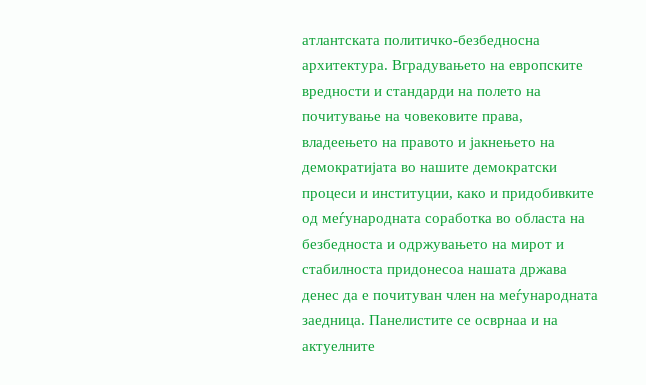атлантската политичко-безбедносна архитектура. Вградувањето на европските вредности и стандарди на полето на почитување на човековите права, владеењето на правото и јакнењето на демократијата во нашите демократски процеси и институции, како и придобивките од меѓународната соработка во областа на безбедноста и одржувањето на мирот и стабилноста придонесоа нашата држава денес да е почитуван член на меѓународната заедница. Панелистите се осврнаа и на актуелните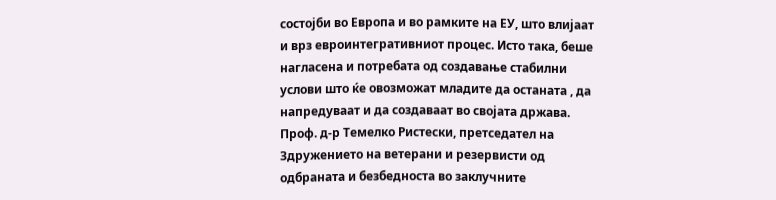состојби во Европа и во рамките на ЕУ, што влијаат и врз евроинтегративниот процес. Исто така, беше нагласена и потребата од создавање стабилни услови што ќе овозможат младите да останата , да напредуваат и да создаваат во својата држава.
Проф. д-р Темелко Ристески, претседател на Здружението на ветерани и резервисти од одбраната и безбедноста во заклучните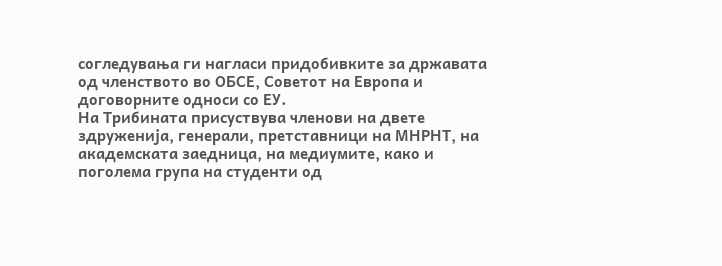согледувања ги нагласи придобивките за државата од членството во ОБСЕ, Советот на Европа и договорните односи со ЕУ.
На Трибината присуствува членови на двете здруженија, генерали, претставници на МНРНТ, на академската заедница, на медиумите, како и поголема група на студенти од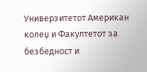Универзитетот Американ колеџ и Факултетот за безбедност и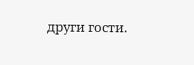други гости.